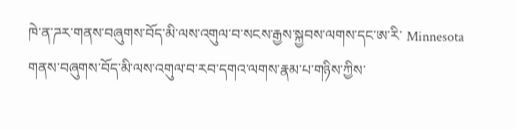ཁེ་ན་ཌར་གནས་བཞུགས་བོད་མི་ལས་འགུལ་བ་སངས་རྒྱས་སྐྱབས་ལགས་དང་ཨ་རི་ Minnesota གནས་བཞུགས་བོད་མི་ལས་འགུལ་བ་རབ་དགའ་ལགས་རྣམ་པ་གཉིས་ཀྱིས་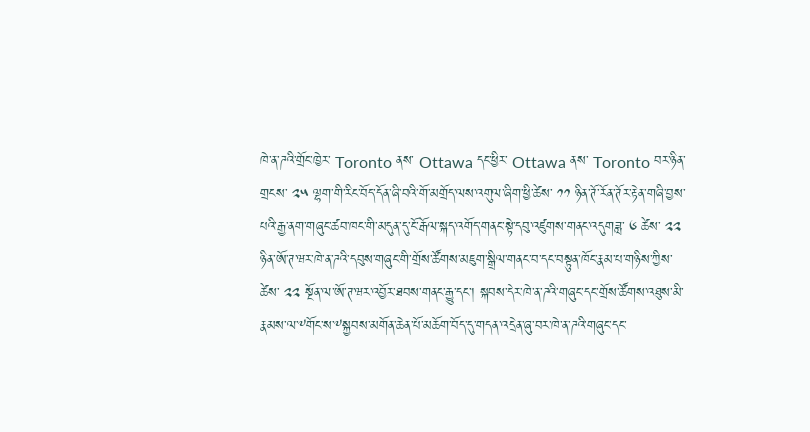ཁེ་ན་ཌའི་གྲོང་ཁྱེར་ Toronto ནས་ Ottawa དང་ཕྱིར་ Ottawa ནས་ Toronto བར་ཉིན་གྲངས་ ༢༥ ལྷག་གི་རིང་བོད་དོན་ཞི་བའི་གོ་མགྲོད་ལས་འགུལ་ཞིག་ཕྱི་ཚེས་ ༡༡ ཉིན་ཊོ་རོན་ཊོར་རྟེན་གཞི་བྱས་པའི་རྒྱ་ནག་གཞུང་ཚབ་ཁང་གི་མདུན་དུ་ངོ་རྒོལ་སྐད་འགོད་གནང་སྟེ་དབུ་འཛུགས་གནང་འདུགཟླ་ ༦ ཚེས་ ༢༢ ཉིན་ཨོ་ཊ་ཝར་ཁེ་ན་ཌའི་དབུས་གཞུང་གི་གྲོས་ཚོགས་མཇུག་སྒྲིལ་གནང་བ་དང་བསྟུན་ཁོང་རྣམ་པ་གཉིས་ཀྱིས་ཚེས་ ༢༢ སྔོན་ལ་ཨོ་ཊ་ཝར་འབྱོར་ཐབས་གནང་རྒྱུ་དང་། སྐབས་དེར་ཁེ་ན་ཌའི་གཞུང་དང་གྲོས་ཚོགས་འཐུས་མི་རྣམས་ལ་༸གོང་ས་༸སྐྱབས་མགོན་ཆེན་པོ་མཆོག་བོད་དུ་གདན་འདྲེན་ཞུ་བར་ཁེ་ན་ཌའི་གཞུང་དང་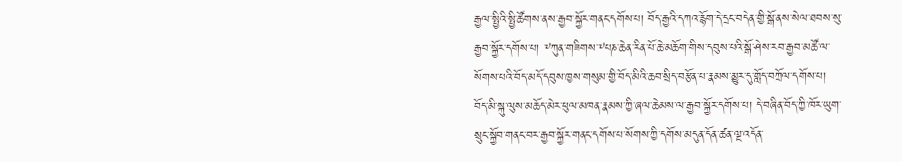རྒྱལ་སྤྱིའི་སྤྱི་ཚོགས་ནས་རྒྱབ་སྐྱོར་གནང་དགོས་པ། བོད་རྒྱའི་དཀའ་རྙོག་དེ་དྲང་བདེན་གྱི་སྒོ་ནས་སེལ་ཐབས་སུ་རྒྱབ་སྐྱོར་དགོས་པ། ༸ཀུན་གཟིགས་༸པཎ་ཆེན་རིན་པོ་ཆེ་མཆོག་གིས་དབུས་པའི་སྒོ་ཤེས་རབ་རྒྱབ་མཚོ་ལ་སོགས་པའི་བོད་མདོ་དབུས་ཁྱས་གསུམ་གྱི་བོད་མིའི་ཆབ་སྲིད་བརྩོན་པ་རྣམས་མྱུར་དུ་གློད་བཀྲོལ་དགོས་པ། བོད་མི་སྐུ་ལུས་མཆོད་མེར་ཕུལ་མཁན་རྣམས་ཀྱི་ཞལ་ཆེམས་ལ་རྒྱབ་སྐྱོར་དགོས་པ། དེ་བཞིན་བོད་ཀྱི་ཁོར་ཡུག་སྲུང་སྐྱོབ་གནང་བར་རྒྱབ་སྐྱོར་གནང་དགོས་པ་སོགས་ཀྱི་དགོས་མདུན་དོན་ཚན་ལྔ་འདོན་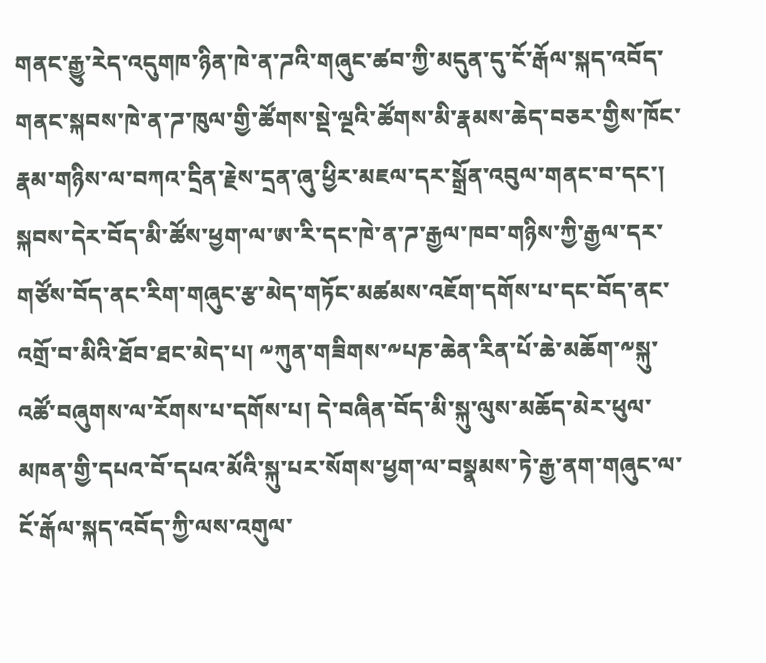གནང་རྒྱུ་རེད་འདུགཁ་ཉིན་ཁེ་ན་ཌའི་གཞུང་ཚབ་ཀྱི་མདུན་དུ་ངོ་རྒོལ་སྐད་འབོད་གནང་སྐབས་ཁེ་ན་ཌ་ཁུལ་གྱི་ཚོགས་སྡེ་ལྔའི་ཚོགས་མི་རྣམས་ཆེད་བཅར་གྱིས་ཁོང་རྣམ་གཉིས་ལ་བཀའ་དྲིན་རྗེས་དྲན་ཞུ་ཕྱིར་མཇལ་དར་སྒྲོན་འབུལ་གནང་བ་དང་། སྐབས་དེར་བོད་མི་ཚོས་ཕྱག་ལ་ཨ་རི་དང་ཁེ་ན་ཌ་རྒྱལ་ཁབ་གཉིས་ཀྱི་རྒྱལ་དར་གཙོས་བོད་ནང་རིག་གཞུང་རྩ་མེད་གཏོང་མཚམས་འཇོག་དགོས་པ་དང་བོད་ནང་འགྲོ་བ་མིའི་ཐོབ་ཐང་མེད་པ། ༸ཀུན་གཟིགས་༸པཎ་ཆེན་རིན་པོ་ཆེ་མཆོག་༸སྐུ་འཚོ་བཞུགས་ལ་རོགས་པ་དགོས་པ། དེ་བཞིན་བོད་མི་སྐུ་ལུས་མཆོད་མེར་ཕུལ་མཁན་གྱི་དཔའ་བོ་དཔའ་མོའི་སྐུ་པར་སོགས་ཕྱག་ལ་བསྣམས་ཏེ་རྒྱ་ནག་གཞུང་ལ་ངོ་རྒོལ་སྐད་འབོད་ཀྱི་ལས་འགུལ་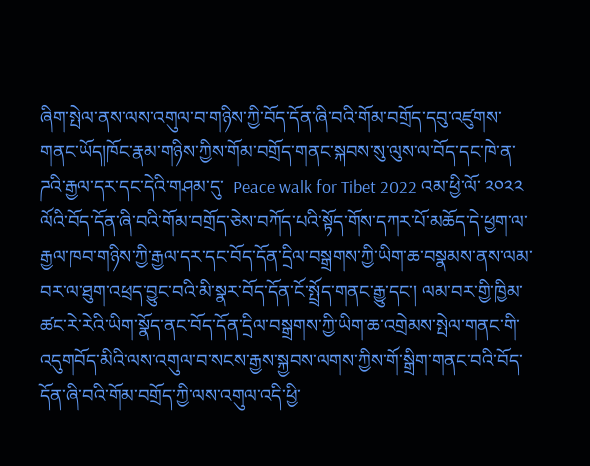ཞིག་སྤེལ་ནས་ལས་འགུལ་བ་གཉིས་ཀྱི་བོད་དོན་ཞི་བའི་གོམ་བགྲོད་དབུ་འཛུགས་གནང་ཡོད།ཁོང་རྣམ་གཉིས་ཀྱིས་གོམ་བགྲོད་གནང་སྐབས་སུ་ལུས་ལ་བོད་དང་ཁེ་ན་ཌའི་རྒྱལ་དར་དང་དེའི་གཤམ་དུ་  Peace walk for Tibet 2022 འམ་ཕྱི་ལོ་ ༢༠༢༢ ལོའི་བོད་དོན་ཞི་བའི་གོམ་བགྲོད་ཅེས་བཀོད་པའི་སྟོད་གོས་དཀར་པོ་མཆོད་དེ་ཕྱག་ལ་རྒྱལ་ཁབ་གཉིས་ཀྱི་རྒྱལ་དར་དང་བོད་དོན་དྲིལ་བསྒྲགས་ཀྱི་ཡིག་ཆ་བསྣམས་ནས་ལམ་བར་ལ་ཐུག་འཕྲད་བྱུང་བའི་མི་སྣར་བོད་དོན་ངོ་སྤྲོད་གནང་རྒྱུ་དང་། ལམ་བར་གྱི་ཁྱིམ་ཚང་རེ་རེའི་ཡིག་སྣོད་ནང་བོད་དོན་དྲིལ་བསྒྲགས་ཀྱི་ཡིག་ཆ་འགྲེམས་སྤེལ་གནང་གི་འདུགབོད་མིའི་ལས་འགུལ་བ་སངས་རྒྱས་སྐྱབས་ལགས་ཀྱིས་གོ་སྒྲིག་གནང་བའི་བོད་དོན་ཞི་བའི་གོམ་བགྲོད་ཀྱི་ལས་འགུལ་འདི་ཕྱི་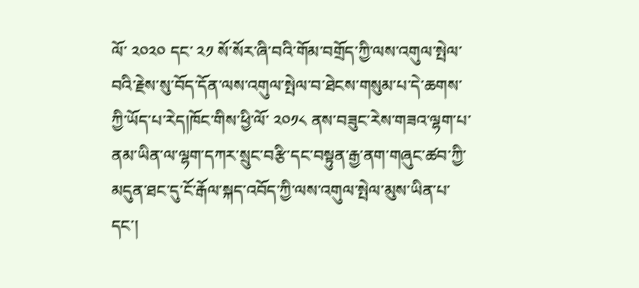ལོ་ ༢༠༢༠ དང་ ༢༡ སོ་སོར་ཞི་བའི་གོམ་བགྲོད་ཀྱི་ལས་འགུལ་སྤེལ་བའི་རྗེས་སུ་བོད་དོན་ལས་འགུལ་སྤེལ་བ་ཐེངས་གསུམ་པ་དེ་ཆགས་ཀྱི་ཡོད་པ་རེད།ཁོང་གིས་ཕྱི་ལོ་ ༢༠༡༨ ནས་བཟུང་རེས་གཟའ་ལྷག་པ་ནམ་ཡིན་ལ་ལྷག་དཀར་སྲུང་བརྩི་དང་བསྟུན་རྒྱ་ནག་གཞུང་ཚབ་ཀྱི་མདུན་ཐང་དུ་ངོ་རྒོལ་སྐད་འབོད་ཀྱི་ལས་འགུལ་སྤེལ་མུས་ཡིན་པ་དང་།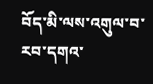བོད་མི་ལས་འགུལ་བ་རབ་དགའ་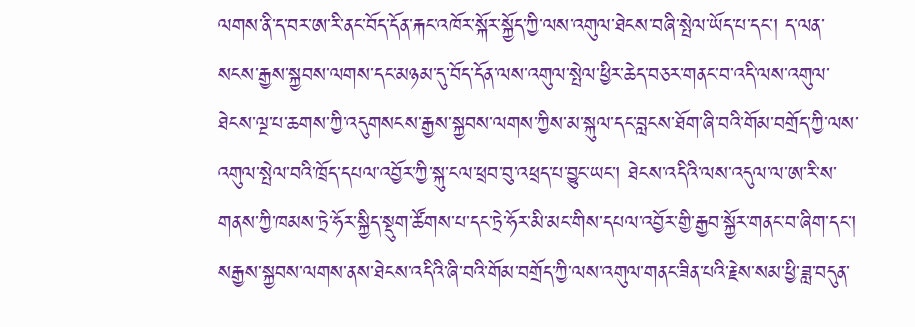ལགས་ནི་ད་བར་ཨ་རི་ནང་བོད་དོན་རྐང་འཁོར་སྐོར་སྐྱོད་ཀྱི་ལས་འགུལ་ཐེངས་བཞི་སྤེལ་ཡོད་པ་དང་། ད་ལན་སངས་རྒྱས་སྐྱབས་ལགས་དང་མཉམ་དུ་བོད་དོན་ལས་འགུལ་སྤེལ་ཕྱིར་ཆེད་བཅར་གནང་བ་འདི་ལས་འགུལ་ཐེངས་ལྔ་པ་ཆགས་ཀྱི་འདུགསངས་རྒྱས་སྐྱབས་ལགས་ཀྱིས་མ་སྐུལ་དང་བླངས་ཐོག་ཞི་བའི་གོམ་བགྲོད་ཀྱི་ལས་འགུལ་སྤེལ་བའི་ཁྲོད་དཔལ་འབྱོར་ཀྱི་སྐུ་ངལ་ཕྲབ་བུ་འཕྲད་པ་བྱུང་ཡང་། ཐེངས་འདིའི་ལས་འདུལ་ལ་ཨ་རི་ས་གནས་ཀྱི་ཁམས་ཏྲེ་ཧོར་སྐྱིད་སྡུག་ཚོགས་པ་དང་ཏྲེ་ཧོར་མི་མང་གིས་དཔལ་འབྱོར་གྱི་རྒྱབ་སྐྱོར་གནང་བ་ཞིག་དང་། སརྒྱས་སྐྱབས་ལགས་ནས་ཐེངས་འདིའི་ཞི་བའི་གོམ་བགྲོད་ཀྱི་ལས་འགུལ་གནང་ཟིན་པའི་རྗེས་སམ་ཕྱི་ཟླ་བདུན་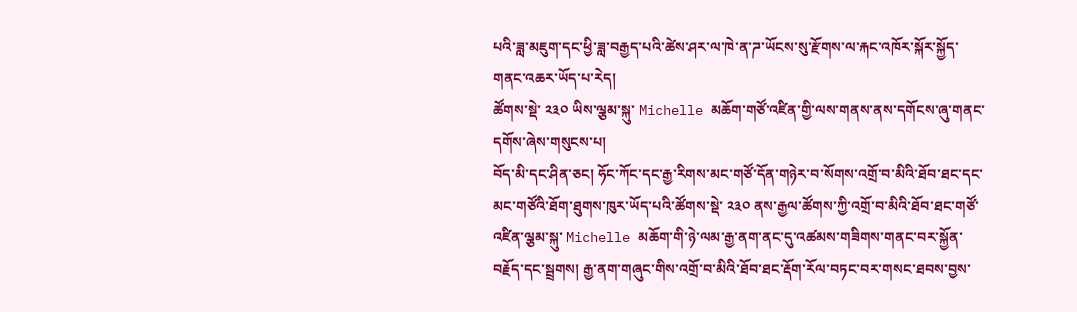པའི་ཟླ་མཇུག་དང་ཕྱི་ཟླ་བརྒྱད་པའི་ཚེས་ཤར་ལ་ཁེ་ན་ཌ་ཡོངས་སུ་རྫོགས་ལ་རྐང་འཁོར་སྐོར་སྐྱོད་གནང་འཆར་ཡོད་པ་རེད།
ཚོགས་སྡེ་ ༢༣༠ ཡིས་ལྕམ་སྐུ་ Michelle མཆོག་གཙོ་འཛིན་གྱི་ལས་གནས་ནས་དགོངས་ཞུ་གནང་དགོས་ཞེས་གསུངས་པ།
བོད་མི་དང་ཤིན་ཅང། ཧོང་ཀོང་དང་རྒྱ་རིགས་མང་གཙོ་དོན་གཉེར་བ་སོགས་འགྲོ་བ་མིའི་ཐོབ་ཐང་དང་མང་གཙོའི་ཐོག་ཐུགས་ཁུར་ཡོད་པའི་ཚོགས་སྡེ་ ༢༣༠ ནས་རྒྱལ་ཚོགས་ཀྱི་འགྲོ་བ་མིའི་ཐོབ་ཐང་གཙོ་འཛིན་ལྕམ་སྐུ་ Michelle མཆོག་གི་ཉེ་ལམ་རྒྱ་ནག་ནང་དུ་འཚམས་གཟིགས་གནང་བར་སྐྱོན་བརྗོད་དང་སྦྲགས། རྒྱ་ནག་གཞུང་གིས་འགྲོ་བ་མིའི་ཐོབ་ཐང་རྡོག་རོལ་བཏང་བར་གསང་ཐབས་བྱས་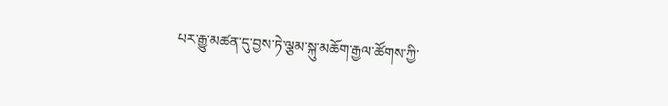པར་རྒྱུ་མཚན་དུ་བྱས་ཏེ་ལྕམ་སྐུ་མཆོག་རྒྱལ་ཚོགས་ཀྱི་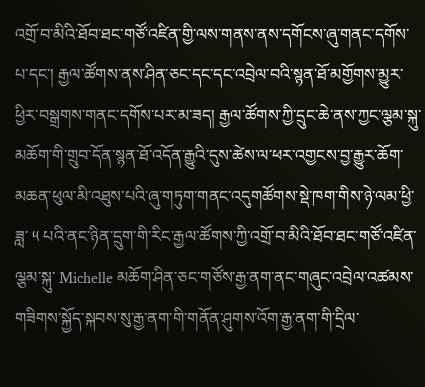འགྲོ་བ་མིའི་ཐོབ་ཐང་གཙོ་འཛིན་གྱི་ལས་གནས་ནས་དགོངས་ཞུ་གནང་དགོས་པ་དང་། རྒྱལ་ཚོགས་ནས་ཤིན་ཅང་དང་དང་འབྲེལ་བའི་སྙན་ཐོ་མགྱོགས་མྱུར་ཕྱིར་བསྒྲགས་གནང་དགོས་པར་མ་ཟད། རྒྱལ་ཚོགས་ཀྱི་དྲུང་ཆེ་ནས་ཀྱང་ལྕམ་སྐུ་མཆོག་གི་གྲུབ་དོན་སྙན་ཐོ་འདོན་རྒྱུའི་དུས་ཚེས་ལ་ཕར་འགྱངས་བྱ་རྒྱུར་ཆོག་མཆན་ཕུལ་མི་འཐུས་པའི་ཞུ་གཏུག་གནང་འདུགཚོགས་སྡེ་ཁག་གིས་ཉེ་ལམ་ཕྱི་ཟླ་ ༥ པའི་ནང་ཉིན་དྲུག་གི་རིང་རྒྱལ་ཚོགས་ཀྱི་འགྲོ་བ་མིའི་ཐོབ་ཐང་གཙོ་འཛིན་ལྕམ་སྐུ་ Michelle མཆོག་ཤིན་ཅང་གཙོས་རྒྱ་ནག་ནང་གཞུང་འབྲེལ་འཚམས་གཟིགས་སྐྱོད་སྐབས་སུ་རྒྱ་ནག་གི་གནོན་ཤུགས་འོག་རྒྱ་ནག་གི་དྲིལ་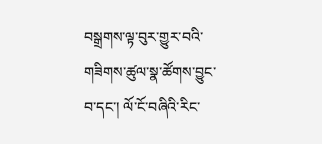བསྒྲགས་ལྟ་བུར་གྱུར་བའི་གཟིགས་ཚུལ་སྣ་ཚོགས་བྱུང་བ་དང་། ལོ་ངོ་བཞིའི་རིང་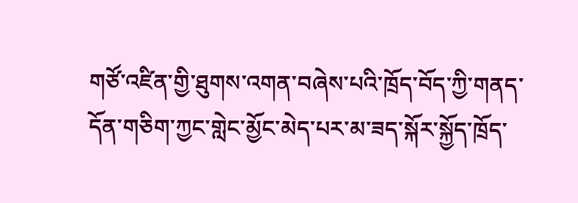གཙོ་འཛིན་གྱི་ཐུགས་འགན་བཞེས་པའི་ཁྲོད་བོད་ཀྱི་གནད་དོན་གཅིག་ཀྱང་གླེང་མྱོང་མེད་པར་མ་ཟད་སྐོར་སྐྱོད་ཁྲོད་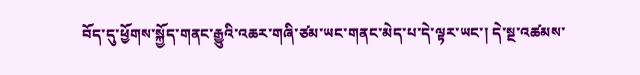བོད་དུ་ཕྱོགས་སྐྱོད་གནང་རྒྱུའི་འཆར་གཞི་ཙམ་ཡང་གནང་མེད་པ་དེ་ལྟར་ཡང་། དེ་སྔ་འཚམས་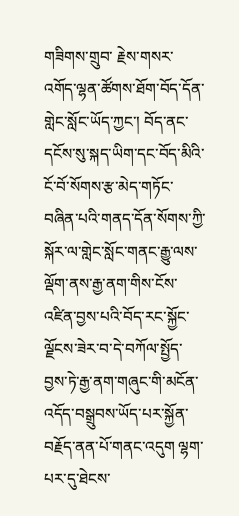གཟིགས་གྲུབ་ རྗེས་གསར་འགོད་ལྷན་ཚོགས་ཐོག་བོད་དོན་གླེང་སློང་ཡོད་ཀྱང་། བོད་ནང་དངོས་སུ་སྐད་ཡིག་དང་བོད་མིའི་ངོ་བོ་སོགས་རྩ་མེད་གཏོང་བཞིན་པའི་གནད་དོན་སོགས་ཀྱི་སྐོར་ལ་གླེང་སློང་གནང་རྒྱུ་ལས་ལྡོག་ནས་རྒྱ་ནག་གིས་ངོས་འཛིན་བྱས་པའི་བོད་རང་སྐྱོང་ལྗོངས་ཟེར་བ་དེ་བཀོལ་སྤྱོད་བྱས་ཏེ་རྒྱ་ནག་གཞུང་གི་མངོན་འདོད་བསྒྲུབས་ཡོད་པར་སྐྱོན་བརྗོད་ནན་པོ་གནང་འདུག ལྷག་པར་དུ་ཐེངས་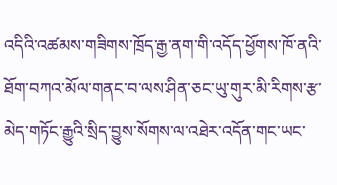འདིའི་འཚམས་གཟིགས་ཁྲོད་རྒྱ་ནག་གི་འདོད་ཕྱོགས་ཁོ་ནའི་ཐོག་བཀའ་མོལ་གནང་བ་ལས་ཤིན་ཅང་ཡུ་གུར་མི་རིགས་རྩ་མེད་གཏོང་རྒྱུའི་སྲིད་བྱུས་སོགས་ལ་འཐེར་འདོན་གང་ཡང་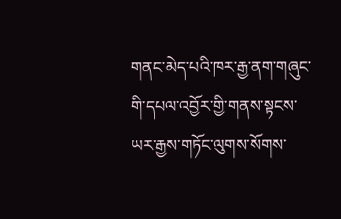གནང་མེད་པའི་ཁར་རྒྱ་ནག་གཞུང་གི་དཔལ་འབྱོར་གྱི་གནས་སྟངས་ཡར་རྒྱས་གཏོང་ལུགས་སོགས་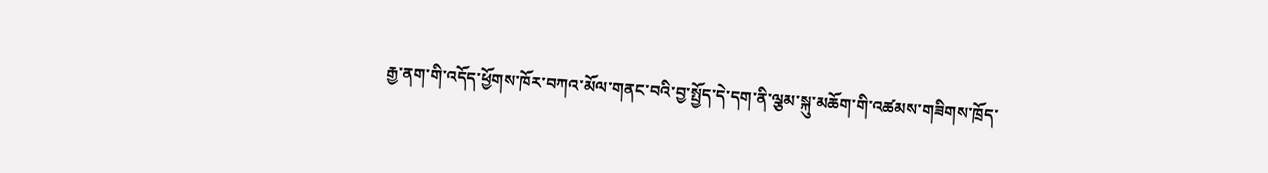རྒྱ་ནག་གི་འདོད་ཕྱོགས་ཁོར་བཀའ་མོལ་གནང་བའི་བྱ་སྤྱོད་དེ་དག་ནི་ལྕམ་སྐུ་མཆོག་གི་འཚམས་གཟིགས་ཁྲོད་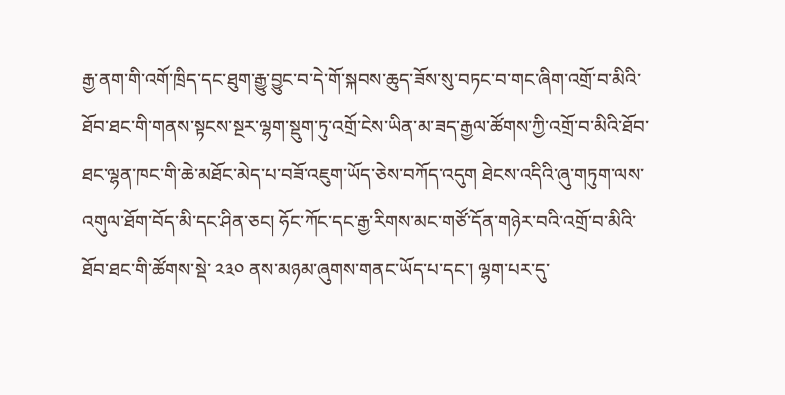རྒྱ་ནག་གི་འགོ་ཁྲིད་དང་ཐུག་རྒྱུ་བྱུང་བ་དེ་གོ་སྐབས་ཆུད་ཟོས་སུ་བཏང་བ་གང་ཞིག་འགྲོ་བ་མིའི་ཐོབ་ཐང་གི་གནས་སྟངས་སྔར་ལྷག་སྡུག་ཏུ་འགྲོ་ངེས་ཡིན་མ་ཟད་རྒྱལ་ཚོགས་ཀྱི་འགྲོ་བ་མིའི་ཐོབ་ཐང་ལྷན་ཁང་གི་ཆེ་མཐོང་མེད་པ་བཟོ་འཇུག་ཡོད་ཅེས་བཀོད་འདུག ཐེངས་འདིའི་ཞུ་གཏུག་ལས་འགུལ་ཐོག་བོད་མི་དང་ཤིན་ཅང། ཧོང་ཀོང་དང་རྒྱ་རིགས་མང་གཙོ་དོན་གཉེར་བའི་འགྲོ་བ་མིའི་ཐོབ་ཐང་གི་ཚོགས་སྡེ་ ༢༣༠ ནས་མཉམ་ཞུགས་གནང་ཡོད་པ་དང་། ལྷག་པར་དུ་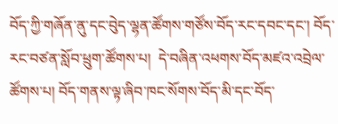བོད་ཀྱི་གཞོན་ནུ་དང་བེུད་ལྷན་ཚོགས་གཙོས་བོད་རང་དབང་དང་། བོད་རང་བཙན་སློབ་ཕྲུག་ཚོགས་པ།  དེ་བཞིན་འཕགས་བོད་མཛའ་འབྲེལ་ཚོགས་པ། བོད་གནས་ལྟ་ཞིབ་ཁང་སོགས་བོད་མི་དང་བོད་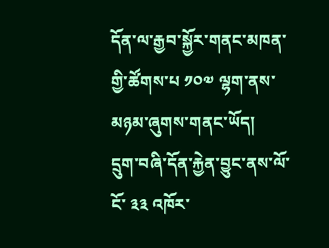དོན་ལ་རྒྱབ་སྐྱོར་གནང་མཁན་གྱི་ཚོགས་པ ༡༠༧ ལྷག་ནས་མཉམ་ཞུགས་གནང་ཡོད།
དྲུག་བཞི་དོན་རྐྱེན་བྱུང་ནས་ལོ་ངོ་ ༣༣ འཁོར་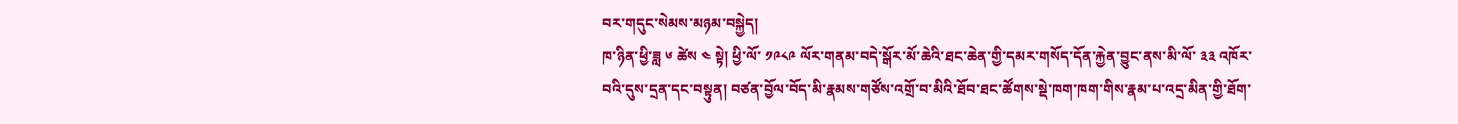བར་གདུང་སེམས་མཉམ་བསྐྱེད།
ཁ་ཉིན་ཕྱི་ཟླ ༦ ཚེས ༤ སྟེ། ཕྱི་ལོ་ ༡༩༨༩ ལོར་གནམ་བདེ་སྒོར་མོ་ཆེའི་ཐང་ཆེན་གྱི་དམར་གསོད་དོན་རྐྱེན་བྱུང་ནས་མི་ལོ་ ༣༣ འཁོར་བའི་དུས་དྲན་དང་བསྟུན། བཙན་བྱོལ་བོད་མི་རྣམས་གཙོས་འགྲོ་བ་མིའི་ཐོབ་ཐང་ཚོགས་སྡེ་ཁག་ཁག་གིས་རྣམ་པ་འདྲ་མིན་གྱི་ཐོག་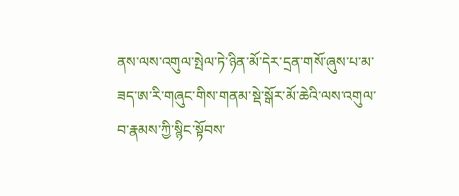ནས་ལས་འགུལ་སྤེལ་ཏེ་ཉིན་མོ་དེར་དྲན་གསོ་ཞུས་པ་མ་ཟད་ཨ་རི་གཞུང་གིས་གནམ་སྡེ་སྒོར་མོ་ཆེའི་ལས་འགུལ་བ་རྣམས་ཀྱི་སྙིང་སྟོབས་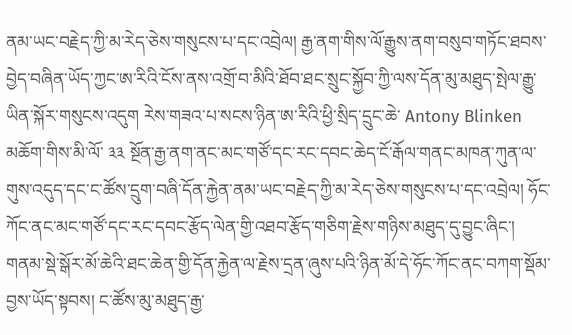ནམ་ཡང་བརྗེད་ཀྱི་མ་རེད་ཅེས་གསུངས་པ་དང་འབྲེལ། རྒྱ་ནག་གིས་ལོ་རྒྱུས་ནག་བསུབ་གཏོང་ཐབས་བྱེད་བཞིན་ཡོད་ཀྱང་ཨ་རིའི་ངོས་ནས་འགྲོ་བ་མིའི་ཐོབ་ཐང་སྲུང་སྐྱོབ་ཀྱི་ལས་དོན་མུ་མཐུད་སྤེལ་རྒྱུ་ཡིན་སྐོར་གསུངས་འདུག རེས་གཟའ་པ་སངས་ཉིན་ཨ་རིའི་ཕྱི་སྲིད་དྲུང་ཆེ་ Antony Blinken མཆོག་གིས་མི་ལོ་ ༣༣ སྔོན་རྒྱ་ནག་ནང་མང་གཙོ་དང་རང་དབང་ཆེད་ངོ་རྒོལ་གནང་མཁན་ཀུན་ལ་གུས་འདུད་དང་ང་ཚོས་དྲུག་བཞི་དོན་རྐྱེན་ནམ་ཡང་བརྗེད་ཀྱི་མ་རེད་ཅེས་གསུངས་པ་དང་འབྲེལ། ཧོང་ཀོང་ནང་མང་གཙོ་དང་རང་དབང་རྩོད་ལེན་གྱི་འཐབ་རྩོད་གཅིག་རྗེས་གཉིས་མཐུད་དུ་བྱུང་ཞིང་། གནམ་སྡེ་སྒོར་མོ་ཆེའི་ཐང་ཆེན་གྱི་དོན་རྐྱེན་ལ་རྗེས་དྲན་ཞུས་པའི་ཉིན་མོ་དེ་ཧོང་ཀོང་ནང་བཀག་སྡོམ་བྱས་ཡོད་སྟབས། ང་ཚོས་མུ་མཐུད་རྒྱ་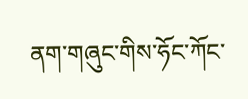ནག་གཞུང་གིས་ཧོང་ཀོང་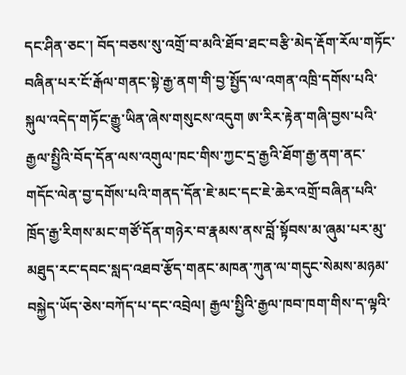དང་ཤིན་ཅང་། བོད་བཅས་སུ་འགྲོ་བ་མའི་ཐོབ་ཐང་བརྩི་མེད་རྡོག་རོལ་གཏོང་བཞིན་པར་ངོ་རྒོལ་གནང་སྟེ་རྒྱ་ནག་གི་བྱ་སྤྱོད་ལ་འགན་འཁྲི་དགོས་པའི་སྐུལ་འདེད་གཏོང་རྒྱུ་ཡིན་ཞེས་གསུངས་འདུག ཨ་རིར་རྟེན་གཞི་བྱས་པའི་རྒྱལ་སྤྱིའི་བོད་དོན་ལས་འགུལ་ཁང་གིས་ཀྱང་དྲ་རྒྱའི་ཐོག་རྒྱ་ནག་ནང་གདོང་ལེན་བྱ་དགོས་པའི་གནད་དོན་ཇེ་མང་དང་ཇེ་ཆེར་འགྲོ་བཞིན་པའི་ཁྲོད་རྒྱ་རིགས་མང་གཙོ་དོན་གཉེར་བ་རྣམས་ནས་བློ་སྟོབས་མ་ཞུམ་པར་མུ་མཐུད་རང་དབང་སླད་འཐབ་རྩོད་གནང་མཁན་ཀུན་ལ་གདུང་སེམས་མཉམ་བསྐྱེད་ཡོད་ཅེས་བཀོད་པ་དང་འབྲེལ། རྒྱལ་སྤྱིའི་རྒྱལ་ཁབ་ཁག་གིས་ད་ལྟའི་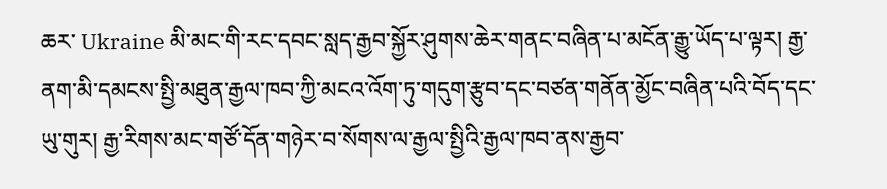ཆར་ Ukraine མི་མང་གི་རང་དབང་སླད་རྒྱབ་སྐྱོར་ཤུགས་ཆེར་གནང་བཞིན་པ་མངོན་རྒྱུ་ཡོད་པ་ལྟར། རྒྱ་ནག་མི་དམངས་སྤྱི་མཐུན་རྒྱལ་ཁབ་ཀྱི་མངའ་འོག་ཏུ་གདུག་རྩུབ་དང་བཙན་གནོན་མྱོང་བཞིན་པའི་བོད་དང་ཡུ་གུར། རྒྱ་རིགས་མང་གཙོ་དོན་གཉེར་བ་སོགས་ལ་རྒྱལ་སྤྱིའི་རྒྱལ་ཁབ་ནས་རྒྱབ་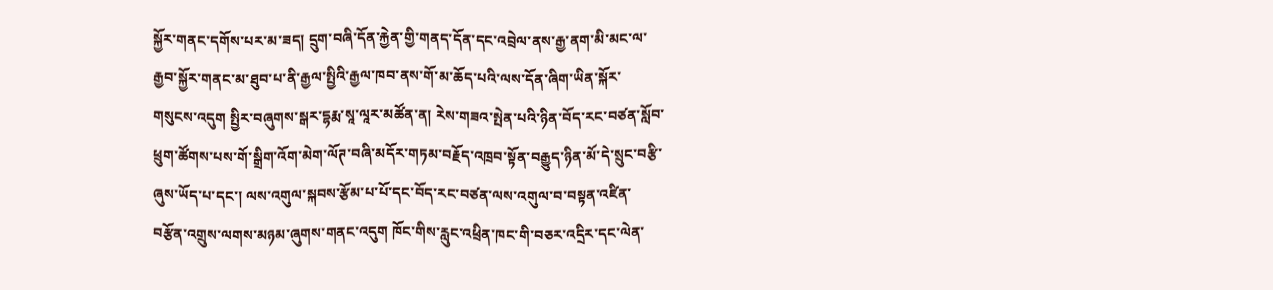སྐྱོར་གནང་དགོས་པར་མ་ཟད། དྲུག་བཞི་དོན་རྐྱེན་གྱི་གནད་དོན་དང་འབྲེལ་ནས་རྒྱ་ནག་མི་མང་ལ་རྒྱབ་སྐྱོར་གནང་མ་ཐུབ་པ་ནི་རྒྱལ་སྤྱིའི་རྒྱལ་ཁབ་ནས་གོ་མ་ཆོད་པའི་ལས་དོན་ཞིག་ཡིན་སྐོར་གསུངས་འདུག སྤྱིར་བཞུགས་སྒར་དྷརྨ་སཱ་ལཱར་མཚོན་ན། རེས་གཟའ་སྤེན་པའི་ཉིན་བོད་རང་བཙན་སློབ་ཕྲུག་ཚོགས་པས་གོ་སྒྲིག་འོག་མེག་ལོཊ་བཞི་མདོར་གཏམ་བརྗོད་འཁྲབ་སྟོན་བརྒྱུད་ཉིན་མོ་དེ་སྲུང་བརྩི་ཞུས་ཡོད་པ་དང་། ལས་འགུལ་སྐབས་རྩོམ་པ་པོ་དང་བོད་རང་བཙན་ལས་འགུལ་བ་བསྟན་འཛིན་བརྩོན་འགྲུས་ལགས་མཉམ་ཞུགས་གནང་འདུག ཁོང་གིས་རླུང་འཕྲིན་ཁང་གི་བཅར་འདྲིར་དང་ལེན་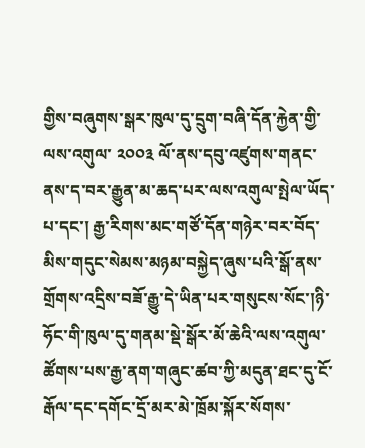གྱིས་བཞུགས་སྒར་ཁུལ་དུ་དྲུག་བཞི་དོན་རྐྱེན་གྱི་ལས་འགུལ་ ༢༠༠༣ ལོ་ནས་དབུ་འཛུགས་གནང་ནས་ད་བར་རྒྱུན་མ་ཆད་པར་ལས་འགུལ་སྤེལ་ཡོད་པ་དང་། རྒྱ་རིགས་མང་གཙོ་དོན་གཉེར་བར་བོད་མིས་གདུང་སེམས་མཉམ་བསྐྱེད་ཞུས་པའི་སྒོ་ནས་གྲོགས་འདྲིས་བཟོ་རྒྱུ་དེ་ཡིན་པར་གསུངས་སོང་།ཉི་ཧོང་གི་ཁུལ་དུ་གནམ་སྡེ་སྒོར་མོ་ཆེའི་ལས་འགུལ་ཚོགས་པས་རྒྱ་ནག་གཞུང་ཚབ་ཀྱི་མདུན་ཐང་དུ་ངོ་རྒོལ་དང་དགོང་དྲོ་མར་མེ་ཁྲོམ་སྐོར་སོགས་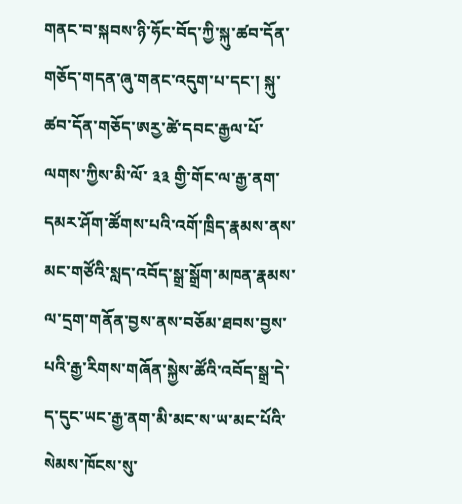གནང་བ་སྐབས་ཉི་ཧོང་བོད་ཀྱི་སྐུ་ཚབ་དོན་གཅོད་གདན་ཞུ་གནང་འདུག་པ་དང་། སྐུ་ཚབ་དོན་གཅོད་ཨརྱ་ཚེ་དབང་རྒྱལ་པོ་ལགས་ཀྱིས་མི་ལོ་ ༣༣ གྱི་གོང་ལ་རྒྱ་ནག་དམར་ཤོག་ཚོགས་པའི་འགོ་ཁྲིད་རྣམས་ནས་མང་གཙོའི་སླད་འབོད་སྒྲ་སྒྲོག་མཁན་རྣམས་ལ་དྲག་གནོན་བྱས་ནས་བཅོམ་ཐབས་བྱས་པའི་རྒྱ་རིགས་གཞོན་སྐྱེས་ཚོའི་འབོད་སྒྲ་དེ་ད་དུང་ཡང་རྒྱ་ནག་མི་མང་ས་ཡ་མང་པོའི་སེམས་ཁོངས་སུ་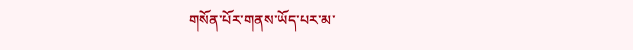གསོན་པོར་གནས་ཡོད་པར་མ་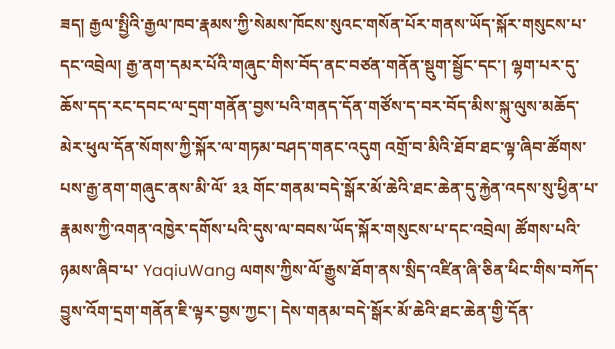ཟད། རྒྱལ་སྤྱིའི་རྒྱལ་ཁབ་རྣམས་ཀྱི་སེམས་ཁོངས་སུའང་གསོན་པོར་གནས་ཡོད་སྐོར་གསུངས་པ་དང་འབྲེལ། རྒྱ་ནག་དམར་པོའི་གཞུང་གིས་བོད་ནང་བཙན་གནོན་སྡུག་སྦྱོང་དང་། ལྷག་པར་དུ་ཆོས་དད་རང་དབང་ལ་དྲག་གནོན་བྱས་པའི་གནད་དོན་གཙོས་ད་བར་བོད་མིས་སྐུ་ལུས་མཆོད་མེར་ཕུལ་དོན་སོགས་ཀྱི་སྐོར་ལ་གཏམ་བཤད་གནང་འདུག འགྲོ་བ་མིའི་ཐོབ་ཐང་ལྟ་ཞིབ་ཚོགས་པས་རྒྱ་ནག་གཞུང་ནས་མི་ལོ་ ༣༣ གོང་གནམ་བདེ་སྒོར་མོ་ཆེའི་ཐང་ཆེན་དུ་རྐྱེན་འདས་སུ་ཕྱིན་པ་རྣམས་ཀྱི་འགན་འཁྱེར་དགོས་པའི་དུས་ལ་བབས་ཡོད་སྐོར་གསུངས་པ་དང་འབྲེལ། ཚོགས་པའི་ཉམས་ཞིབ་པ་ YaqiuWang ལགས་ཀྱིས་ལོ་རྒྱུས་ཐོག་ནས་སྲིད་འཛིན་ཞི་ཅིན་ཕིང་གིས་བཀོད་བྱུས་འོག་དྲག་གནོན་ཇི་ལྟར་བྱས་ཀྱང་། དེས་གནམ་བདེ་སྒོར་མོ་ཆེའི་ཐང་ཆེན་གྱི་དོན་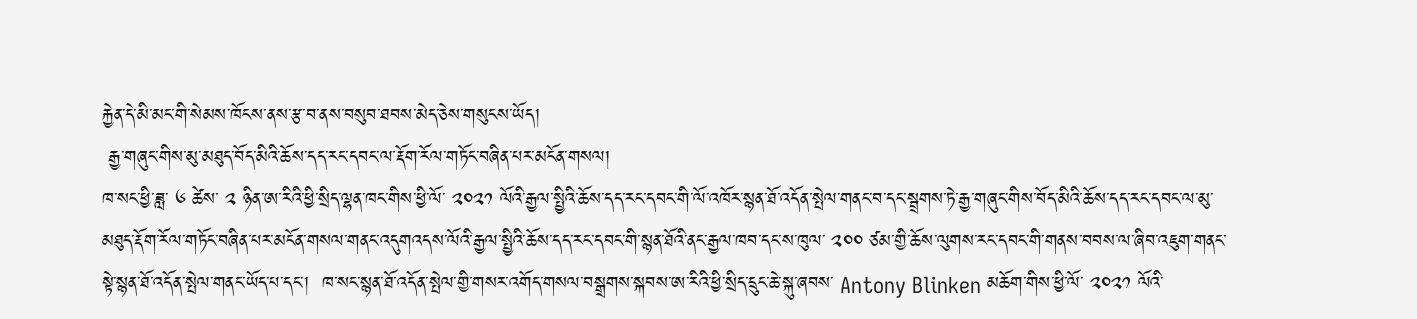རྐྱེན་དེ་མི་མང་གི་སེམས་ཁོངས་ནས་རྩ་བ་ནས་བསུབ་ཐབས་མེད་ཅེས་གསུངས་ཡོད།
 རྒྱ་གཞུང་གིས་མུ་མཐུད་བོད་མིའི་ཆོས་དད་རང་དབང་ལ་རྡོག་རོལ་གཏོང་བཞིན་པར་མངོན་གསལ།
ཁ་སང་ཕྱི་ཟླ་ ༦ ཚེས་ ༢ ཉིན་ཨ་རིའི་ཕྱི་སྲིད་ལྷན་ཁང་གིས་ཕྱི་ལོ་ ༢༠༢༡ ལོའི་རྒྱལ་སྤྱིའི་ཆོས་དད་རང་དབང་གི་ལོ་འཁོར་སྙན་ཐོ་འདོན་སྤེལ་གནང་བ་དང་སྦྲགས་ཏེ་རྒྱ་གཞུང་གིས་བོད་མིའི་ཆོས་དད་རང་དབང་ལ་མུ་མཐུད་རྡོག་རོལ་གཏོང་བཞིན་པར་མངོན་གསལ་གནང་འདུགའདས་ལོའི་རྒྱལ་སྤྱིའི་ཆོས་དད་རང་དབང་གི་སྙན་ཐོའི་ནང་རྒྱལ་ཁབ་དང་ས་ཁུལ་ ༢༠༠ ཙམ་གྱི་ཆོས་ལུགས་རང་དབང་གི་གནས་བབས་ལ་ཞིབ་འཇུག་གནང་སྟེ་སྙན་ཐོ་འདོན་སྤེལ་གནང་ཡོད་པ་དང་།  ཁ་སང་སྙན་ཐོ་འདོན་སྤེལ་གྱི་གསར་འགོད་གསལ་བསྒྲགས་སྐབས་ཨ་རིའི་ཕྱི་སྲིད་དྲུང་ཆེ་སྐུ་ཞབས་ Antony Blinken མཆོག་གིས་ཕྱི་ལོ་ ༢༠༢༡ ལོའི་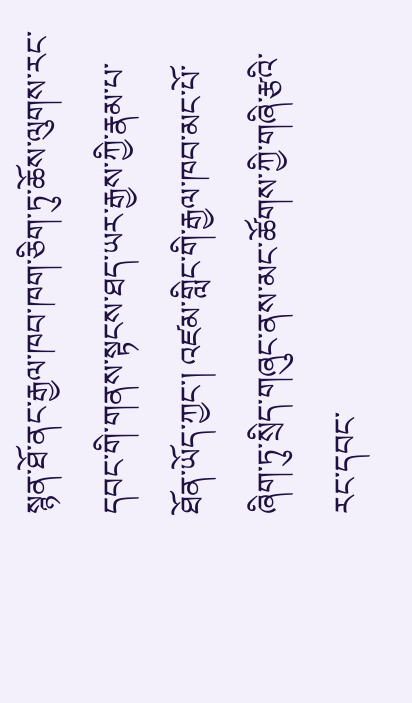སྙན་ཐོ་ནང་རྒྱལ་ཁབ་ཁག་ཅིག་ཏུ་ཆོས་ལུགས་རང་དབང་གི་གནས་སྟངས་ཐད་ཡར་རྒྱས་ཀྱི་རྣམ་པ་ཐོན་ཡོད་ཀྱང་། འཛམ་གླིང་གི་རྒྱལ་ཁབ་མང་པོ་ཞིག་ཏུ་སྲིད་གཞུང་ནས་མང་ཚོགས་ཀྱི་གཞི་རྩའི་རང་དབང་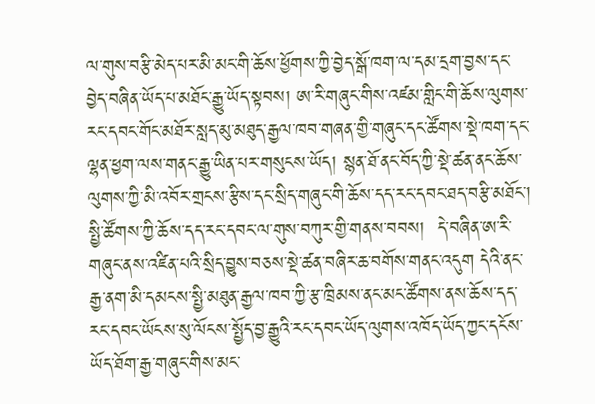ལ་གུས་བརྩི་མེད་པར་མི་མང་གི་ཆོས་ཕྱོགས་ཀྱི་བྱེད་སྒོ་ཁག་ལ་དམ་དྲག་བྱས་དང་བྱེད་བཞིན་ཡོད་པ་མཐོང་རྒྱུ་ཡོད་སྟབས། ཨ་རི་གཞུང་གིས་འཛམ་གླིང་གི་ཆོས་ལུགས་རང་དབང་གོང་མཐོར་སླད་མུ་མཐུད་རྒྱལ་ཁབ་གཞན་གྱི་གཞུང་དང་ཚོགས་སྡེ་ཁག་དང་ལྷན་ཕྱག་ལས་གནང་རྒྱུ་ཡིན་པར་གསུངས་ཡོད། སྙན་ཐོ་ནང་བོད་ཀྱི་སྡེ་ཚན་ནང་ཆོས་ལུགས་ཀྱི་མི་འབོར་གྲངས་རྩིས་དང་སྲིད་གཞུང་གི་ཆོས་དད་རང་དབང་ཐད་བརྩི་མཐོང་། སྤྱི་ཚོགས་ཀྱི་ཆོས་དད་རང་དབང་ལ་གུས་བཀུར་གྱི་གནས་བབས།  དེ་བཞིན་ཨ་རི་གཞུང་ནས་འཛིན་པའི་སྲིད་བྱུས་བཅས་སྡེ་ཚན་བཞིར་ཆ་བགོས་གནང་འདུག དེའི་ནང་རྒྱ་ནག་མི་དམངས་སྤྱི་མཐུན་རྒྱལ་ཁབ་ཀྱི་རྩ་ཁྲིམས་ནང་མང་ཚོགས་ནས་ཆོས་དད་རང་དབང་ཡོངས་སུ་ལོངས་སྤྱོད་བྱ་རྒྱུའི་རང་དབང་ཡོད་ལུགས་འཁོད་ཡོད་ཀྱང་དངོས་ཡོད་ཐོག་རྒྱ་གཞུང་གིས་མང་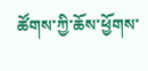ཚོགས་ཀྱི་ཆོས་ཕྱོགས་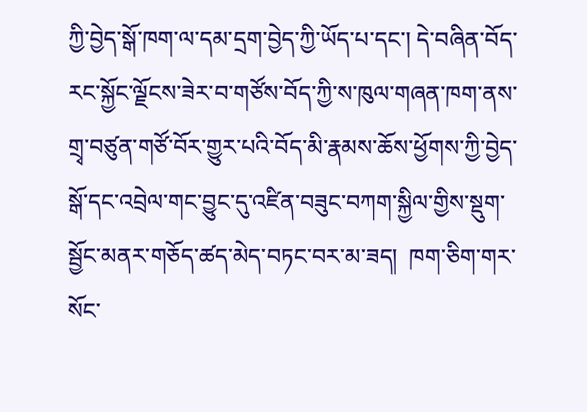ཀྱི་བྱེད་སྒོ་ཁག་ལ་དམ་དྲག་བྱེད་ཀྱི་ཡོད་པ་དང་། དེ་བཞིན་བོད་རང་སྐྱོང་ལྗོངས་ཟེར་བ་གཙོས་བོད་ཀྱི་ས་ཁུལ་གཞན་ཁག་ནས་གྲྭ་བཙུན་གཙོ་བོར་གྱུར་པའི་བོད་མི་རྣམས་ཆོས་ཕྱོགས་ཀྱི་བྱེད་སྒོ་དང་འབྲེལ་གང་བྱུང་དུ་འཛིན་བཟུང་བཀག་སྐྱིལ་གྱིས་སྡུག་སྦྱོང་མནར་གཅོད་ཚད་མེད་བཏང་བར་མ་ཟད།  ཁག་ཅིག་གར་སོང་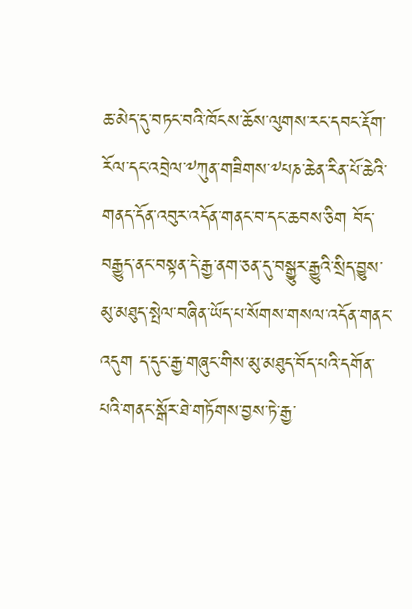ཆ་མེད་དུ་བཏང་བའི་ཁོངས་ཆོས་ལུགས་རང་དབང་རྡོག་རོལ་དང་འབྲེལ་༸ཀུན་གཟིགས་༸པཎ་ཆེན་རིན་པོ་ཆེའི་གནད་དོན་འབུར་འདོན་གནང་བ་དང་ཆབས་ཅིག བོད་བརྒྱུད་ནང་བསྟན་དེ་རྒྱ་ནག་ཅན་དུ་བསྒྱུར་རྒྱུའི་སྲིད་བྱུས་མུ་མཐུད་སྤེལ་བཞིན་ཡོད་པ་སོགས་གསལ་འདོན་གནང་འདུག ད་དུང་རྒྱ་གཞུང་གིས་མུ་མཐུད་བོད་པའི་དགོན་པའི་གནང་སྒོར་ཐེ་གཏོགས་བྱས་ཏེ་རྒྱ་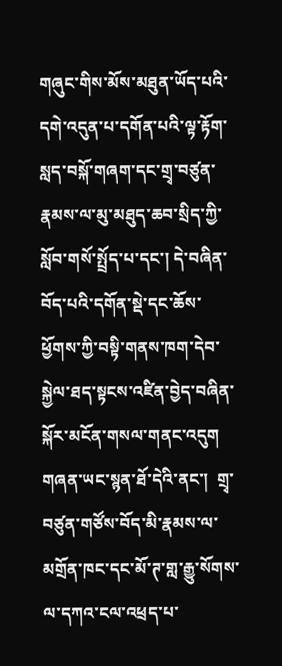གཞུང་གིས་མོས་མཐུན་ཡོད་པའི་དགེ་འདུན་པ་དགོན་པའི་ལྟ་རྟོག་སླད་བསྐོ་གཞག་དང་གྲྭ་བཙུན་རྣམས་ལ་མུ་མཐུད་ཆབ་སྲིད་ཀྱི་སློབ་གསོ་སྤྲོད་པ་དང་། དེ་བཞིན་བོད་པའི་དགོན་སྡེ་དང་ཆོས་ཕྱོགས་ཀྱི་བསྟི་གནས་ཁག་དེབ་སྐྱེལ་ཐད་སྟངས་འཛིན་བྱེད་བཞིན་སྐོར་མངོན་གསལ་གནང་འདུག གཞན་ཡང་སྙན་ཐོ་དེའི་ནང་།  གྲྭ་བཙུན་གཙོས་བོད་མི་རྣམས་ལ་མགྲོན་ཁང་དང་མོ་ཊ་གླ་རྒྱུ་སོགས་ལ་དཀའ་ངལ་འཕྲད་པ་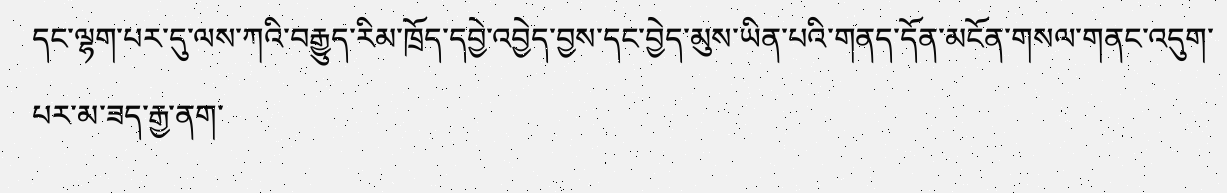དང་ལྷག་པར་དུ་ལས་ཀའི་བརྒྱུད་རིམ་ཁྲོད་དབྱེ་འབྱེད་བྱས་དང་བྱེད་མུས་ཡིན་པའི་གནད་དོན་མངོན་གསལ་གནང་འདུག་པར་མ་ཟད་རྒྱ་ནག་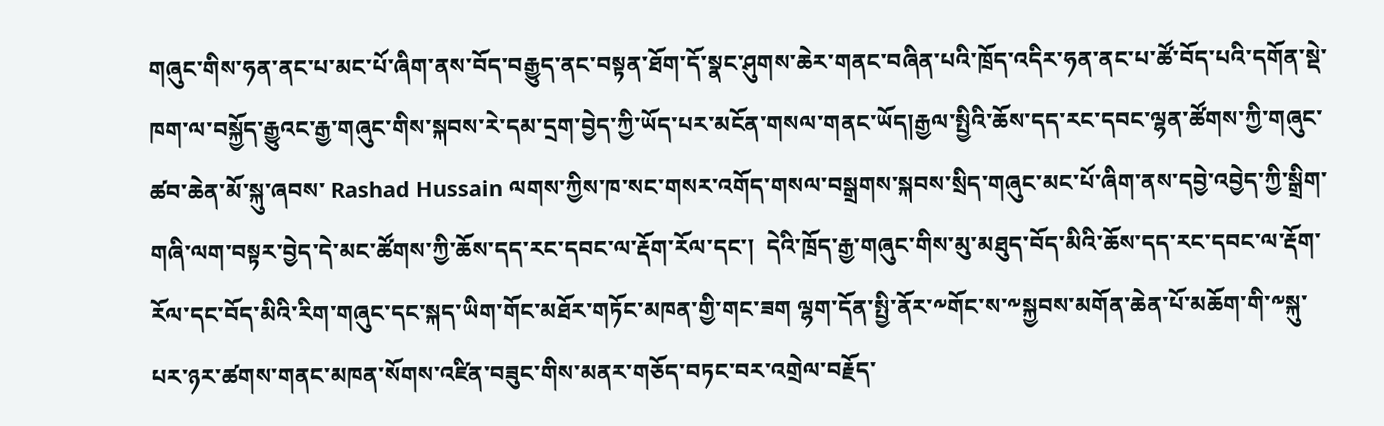གཞུང་གིས་ཧན་ནང་པ་མང་པོ་ཞིག་ནས་བོད་བརྒྱུད་ནང་བསྟན་ཐོག་དོ་སྣང་ཤུགས་ཆེར་གནང་བཞིན་པའི་ཁྲོད་འདིར་ཧན་ནང་པ་ཚོ་བོད་པའི་དགོན་སྡེ་ཁག་ལ་བསྐྱོད་རྒྱུའང་རྒྱ་གཞུང་གིས་སྐབས་རེ་དམ་དྲག་བྱེད་ཀྱི་ཡོད་པར་མངོན་གསལ་གནང་ཡོད།རྒྱལ་སྤྱིའི་ཆོས་དད་རང་དབང་ལྷན་ཚོགས་ཀྱི་གཞུང་ཚབ་ཆེན་མོ་སྐུ་ཞབས་ Rashad Hussain ལགས་ཀྱིས་ཁ་སང་གསར་འགོད་གསལ་བསྒྲགས་སྐབས་སྲིད་གཞུང་མང་པོ་ཞིག་ནས་དབྱེ་འབྱེད་ཀྱི་སྒྲིག་གཞི་ལག་བསྟར་བྱེད་དེ་མང་ཚོགས་ཀྱི་ཆོས་དད་རང་དབང་ལ་རྡོག་རོལ་དང་།  དེའི་ཁྲོད་རྒྱ་གཞུང་གིས་མུ་མཐུད་བོད་མིའི་ཆོས་དད་རང་དབང་ལ་རྡོག་རོལ་དང་བོད་མིའི་རིག་གཞུང་དང་སྐད་ཡིག་གོང་མཐོར་གཏོང་མཁན་གྱི་གང་ཟག ལྷག་དོན་སྤྱི་ནོར་༸གོང་ས་༸སྐྱབས་མགོན་ཆེན་པོ་མཆོག་གི་༸སྐུ་པར་ཉར་ཚགས་གནང་མཁན་སོགས་འཛིན་བཟུང་གིས་མནར་གཅོད་བཏང་བར་འགྲེལ་བརྗོད་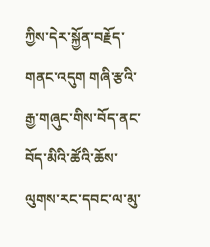ཀྱིས་དེར་སྐྱོན་བརྗོད་གནང་འདུག གཞི་རྩའི་རྒྱ་གཞུང་གིས་བོད་ནང་བོད་མིའི་ཚོའི་ཆོས་ལུགས་རང་དབང་ལ་མུ་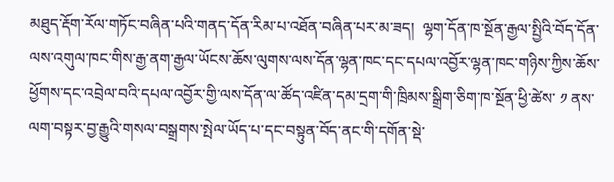མཐུད་རྡོག་རོལ་གཏོང་བཞིན་པའི་གནད་དོན་རིམ་པ་འཐོན་བཞིན་པར་མ་ཟད།  ལྷག་དོན་ཁ་སྔོན་རྒྱལ་སྤྱིའི་བོད་དོན་ལས་འགུལ་ཁང་གིས་རྒྱ་ནག་རྒྱལ་ཡོངས་ཆོས་ལུགས་ལས་དོན་ལྷན་ཁང་དང་དཔལ་འབྱོར་ལྷན་ཁང་གཉིས་ཀྱིས་ཆོས་ཕྱོགས་དང་འབྲེལ་བའི་དཔལ་འབྱོར་གྱི་ལས་དོན་ལ་ཚོད་འཛིན་དམ་དྲག་གི་ཁྲིམས་སྒྲིག་ཅིག་ཁ་སྔོན་ཕྱི་ཚེས་ ༡ ནས་ལག་བསྟར་བྱ་རྒྱུའི་གསལ་བསྒྲགས་སྤེལ་ཡོད་པ་དང་བསྟུན་བོད་ནང་གི་དགོན་སྡེ་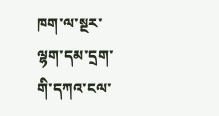ཁག་ལ་སྔར་ལྷག་དམ་དྲག་གི་དཀའ་ངལ་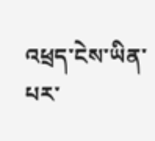འཕྲད་ངེས་ཡིན་པར་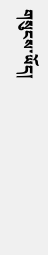གསུངས་ཡོད།